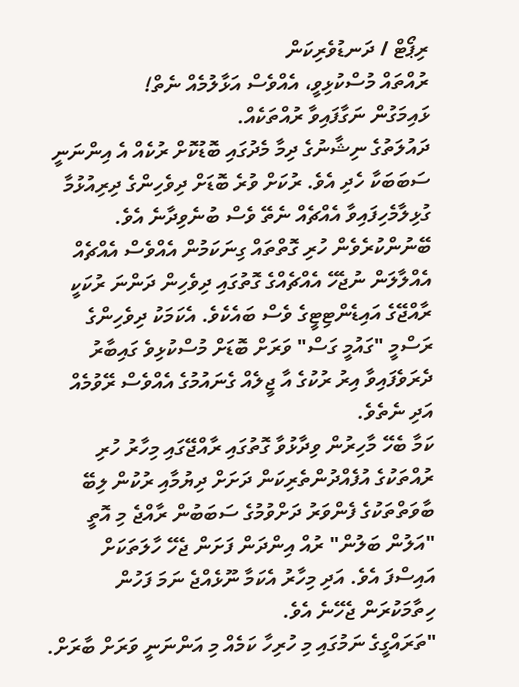ރިޕޯޓް / ދަނޑުވެރިކަން
ރުއްތައް މުސްކުޅިވީ، އެއްވެސް އަޅާލުމެއް ނެތް!
ޅައިމަގުން ނަގާފައިވާ ރުއްތަކެއް.
ދައުލަތުގެ ނިޝާނުގެ ދިމާ މެދުގައި ބޮޑުކޮށް ރުކެއް އެ އިންނަނީ ސަބަބަކާ ހެދި އެވެ. ރުކަށް ވުރެ ބޮޑަށް ދިވެހިންގެ ދިރިއުޅުމާ ގުޅިލާމެހިފައިވާ އެއްޗެއް ނެތޭ ވެސް ބުނެވިދާނެ އެވެ. ބޭނުންކުރެވެން ހުރި ގޮތްތައް ގިނަކަމުން އެއްވެސް އެއްޗެއް އެއްލާލަން ނުޖެހޭ އެއްޗެއްގެ ގޮތުގައި ދިވެހިން ދަންނަ ރުކަކީ ރާއްޖޭގެ އައިޑެންޓިޓީގެ ވެސް ބައެކެވެ. އެކަމަކު ދިވެހިންގެ ރަސްމީ "ގައުމީ ގަސް" ވަރަށް ބޮޑަށް މުސްކުޅިވެ ގައިބާރު ދެރަވެފައިވާ އިރު ރުކުގެ އާ ޖީލެއް ގެނައުމުގެ އެއްވެސް ރޭވުމެއް އަދި ނެތެވެ.
ކަމާ ބެހޭ މާހިރުން ވިދާޅުވާ ގޮތުގައި ރާއްޖޭގައި މިހާރު ހުރި ރުއްތަކުގެ އުފެއްދުންތެރިކަން ދަށަށް ދިޔުމާއި ރުކުން ލިބޭ ބާވަތްތަކުގެ ފެންވަރު ދަށްވުމުގެ ސަބަބުން ރާއްޖެ މި އޮތީ "އަލުން ބަލުން" ރުއް އިންދަން ފަށަން ޖެހޭ ހާލަތަކަށް އައިސްފަ އެވެ. އަދި މިހާރު އެކަމާ ނޫޅެއްޖެ ނަމަ ފަހުން ހިތާމަކުރަން ޖެހޭނެ އެވެ.
"ތަރައްގީގެ ނަމުގައި މި ހުރިހާ ކަމެއް މި އަންނަނީ ވަރަށް ބާރަށް.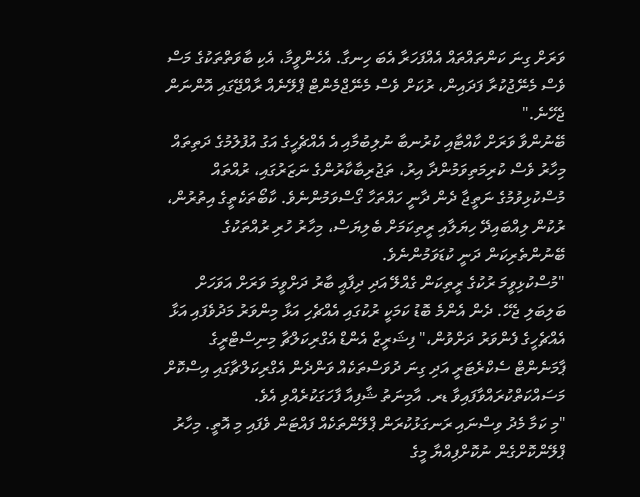ވަރަށް ގިނަ ކަންތައްތައް އެއްފަހަރާ އެބަ ހިނގާ. އެހެންވީމާ، އެކި ބާވަތްތަކުގެ މަސް ވެސް މެނޭޖުކުރާ ފަދައިން، ރުކަށް ވެސް މެނޭޖްމެންޓް ޕްލޭނެއް ރާއްޖޭގައި އޮންނަން ޖެހޭނެ."
ބޭނުންވާ ވަރަށް ކާއްޓާއި ކުރުނބާ ނުލިބުމާއި އެ އެއްޗެހީގެ އަގު އުފުލުމުގެ ދަތިތައް މިހާރު ވެސް ކުރިމަތިވަމުންދާ އިރު، ތަޖުރިބާކާރުންގެ ނަޒަރުގައި، ރުއްތައް މުސްކުޅިވުމުގެ ނަތީޖާ ދެން ދާނީ ހައްތަހާ ގޯސްވަމުންނެވެ. ކާބޯތަކެތީގެ އިތުރުން، ރުކުން ލިއްބައިދޭ ހިޔަލާއި ރީތިކަމަށް ބެލިޔަސް، މިހާރު ހުރި ރުއްތަކުގެ ބޭނުންތެރިކަން ދަނީ ކުޑަވަމުންނެވެ.
"މުސްކުޅިވީމަ ރުކުގެ ރީތިކަން ގެއްލޭ އަދި ދިފާއީ ބާރު ދަށްވީމަ ވަރަށް އަވަހަށް ބަލިބަލި ޖެހޭ. ދެން އެންމެ ބޮޑު ކަމަކީ ރުކުގައި އެއްޗެހި އަޅާ މިންވަރު މަދުވެފައި އަޅާ އެއްޗެހީގެ ފެންވަރު ދަށްވުން،" ފިޝަރީޒް އެންޑް އެގްރިކަލްޗާ މިނިސްޓްރީގެ ޕާމަނެންޓް ސެކްރެޓަރީ އަދި ގިނަ ދުވަސްތަކެއް ވަންދެން އެގްރިކަލްޗާގައި އިސްކޮށް މަސައްކަތްކުރައްވާފައިވާ ޑރ. އާމިނަތު ޝާފިއާ ފާހަގަކުރެއްވި އެވެ.
"މި ކަމާ މެދު ވިސްނައި ރަނގަޅުކުރަން ޕްލޭންތަކެއް ފައްޓަން ވެފައި މި އޮތީ. މިހާރު ޕްލޭންކޮށްގެން ނުކޮށްފިއްޔާ މީގެ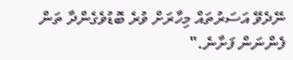ނޭދެވޭ އަސަރުތައް މިހާރަށް ވުރެ ބޮޑުވެގެންދާ ތަން ފެންނަން ފަށާނެ."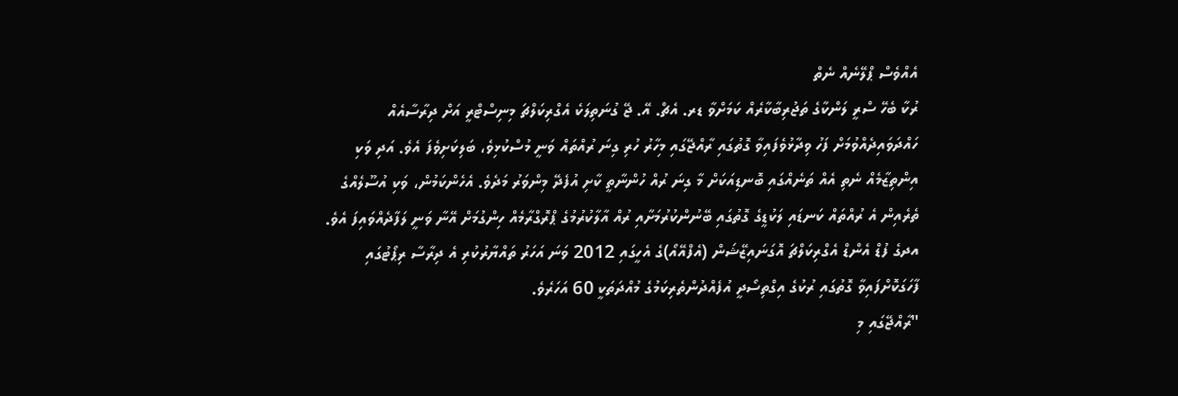އެއްވެސް ޕްލޭނެއް ނެތް
ރުކާ ބެހޭ ސްރީ ލަންކާގެ ތަޖުރިބާކާރެއް ކަމަށްވާ ޑރ. އެޗް. އޭ. ޖޭ ގުނަތިލަކެ އެގްރިކަލްޗަ މިނިސްޓްރީ އަށް ދިރާސާއެއް ހައްދަވައިދެއްވުމަށް ފަހު ވިދާޅުވެފައިވާ ގޮތުގައި ރާއްޖޭގައި މިހާރު ހުރި ގިނަ ރުއްތައް ވަނީ މުސްކުޅިވެ، ބަލިކަށިވެފަ އެވެ. އަދި ވަކި އިންތިޒާމެއް ނެތި އެއް ތަނެއްގައި ބޮނޑިއަކަށް މާ ގިނަ ރުއް ހުންނާތީ ކާށި އުފެދޭ މިންވަރު މަދެވެ. އެހެންކަމުން، ވަކި އުސޫލެއްގެ ތެރެއިން އެ ރުއްތައް ކަނޑައި ލަކުޑީގެ ގޮތުގައި ބޭނުންކުރުމަށާއި ރުއް އާލާކުރުމުގެ ޕްރޮގްރާމެއް ހިންގުމަށް އޭނާ ވަނީ ލަފާދެއްވައިފަ އެވެ.
އދގެ ފުޑް އެންޑް އެގްރިކަލްޗަ އޮގަނައިޒޭޝަން (އެފްއޭއޯ)ގެ އެހީގައި 2012 ވަނަ އަހަރު ތައްޔާރުކުރި އެ ދިރާސާ ރިޕޯޓުގައި ފާހަގަކޮށްފައިވާ ގޮތުގައި ރުކުގެ އިގްތިސޯދީ އުފެއްދުންތެރިކަމުގެ މުއްދަތަކީ 60 އަހަރެވެ.
"ރާއްޖޭގައި މި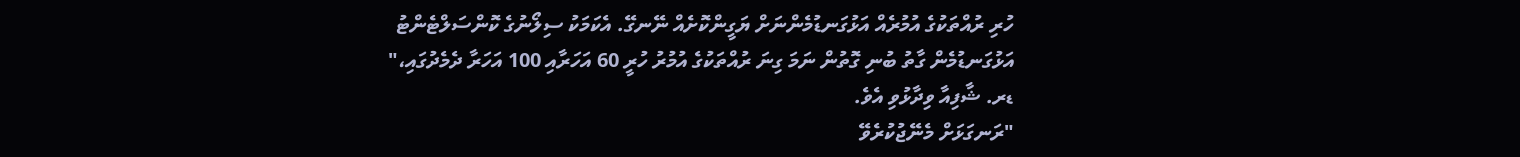ހުރި ރުއްތަކުގެ އުމުރެއް އަޅުގަނޑުމެންނަށް ޔަގީންކޮށެއް ނޭނގޭ. އެކަމަކު ސިލޯނުގެ ކޮންސަލްޓެންޓު އަޅުގަނޑުމެން ގާތު ބުނި ގޮތުން ނަމަ ގިނަ ރުއްތަކުގެ އުމުރު ހުރީ 60 އަހަރާއި 100 އަހަރާ ދެމެދުގައި،" ޑރ. ޝާފިއާ ވިދާޅުވި އެވެ.
"ރަނގަޅަށް މެނޭޖުކުރެވޭ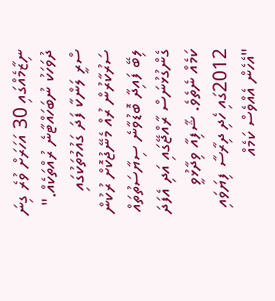ނިޒާމެއްގައި 30 އަހަރަށް ވުރެ ގިނަ ދުވަހަކު ނުބަހައްޓާނެ ރުއްތަކެއް."
ސްރީ ލަންކާ ފަދަ ގައުމުތަކުގައި ސަރުކާރުން ރުއް މެނޭޖުކޮށް ރުކުން ލިބޭ ފައިދާ ބޮޑުވާނެ ސިޔާސަތުތައް ގެންގުޅުނަސް ރާއްޖޭގައި އަދި އެފަދަ ކަމެއް ނެތެވެ. ޝާފިއާ ވިދާޅުވީ 2012ގައި ހެދި ދިރާސާ ފިޔަވައި "އެހެން އެއްވެސް ކަމެއް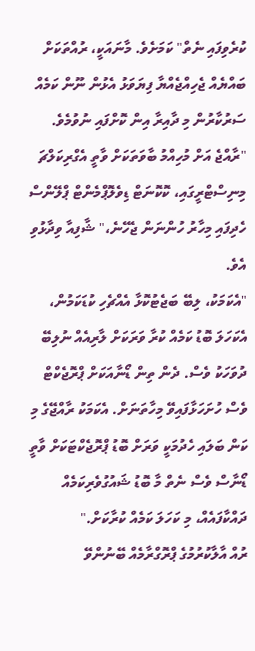ކުރެވިފައި ނެތް" ކަމަށެވެ. މާނައަކީ، ރުއްތަކަށް ބައްޔެއް ޖެހިއްޖެއްޔާ ފިޔަވަޅު އެޅުން ނޫން ކަމެއް ސަރުކާރުން މި ދާއިރާ އިން ކޮށްފައި ނުވުމެވެ.
"ރާއްޖެ އަށް މުހިއްމު ބާވަތަކަށް ވާތީ އެގްރިކަލްޗަ މިނިސްޓްރީގައި، ކޮކޮނަޓް ޑިވެލޮޕްމެންޓް ޕްލޭންސް ހެދިފައި މިހާރު ހުންނަން ޖެހޭނެ،" ޝާފިއާ ވިދާޅުވި އެވެ.
"އެކަމަކު، ލިބޭ ބަޖެޓުކޮޅާ އެއްޗެހި ކުޑަކަމުން، އެކަހަލަ ބޮޑު ކަމެއް ކުރާ ވަރަކަށް ލާރިއެއް ނުލިބޭ ދުވަހަކު ވެސް. ދެން ތިން ޑޯނާއަކަށް ޕްރޮޖެކްޓް ވެސް ހުށަހަޅާފައިވޭ މިހާތަނަށް. އެކަމަކު ރާއްޖޭގެ މި ކަން ބަލައި ހެދުމަކީ ވަރަށް ބޮޑު ޕްރޮޖެކްޓަކަށް ވާތީ ޑޯނާސް ވެސް ނެތް މާ ބޮޑު ޝައުގުވެރިކަމެއް ދައްކާފައެއް، މި ކަހަލަ ކަމެއް ކުރާކަށް."
ރުއް އާލާކުރުމުގެ ޕްރޮގްރާމެއް ބޭނުންވޭ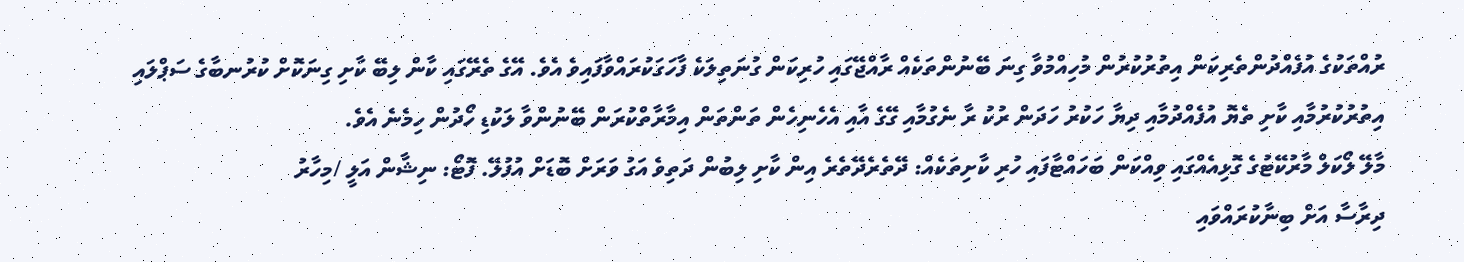ރުއްތަކުގެ އުފެއްދުންތެރިކަން އިތުރުކުރުން މުހިއްމުވާ ގިނަ ބޭނުންތަކެއް ރާއްޖޭގައި ހުރިކަން ގުނަތިލަކެ ފާހަގަކުރައްވާފައިވެ އެވެ. އޭގެ ތެރޭގައި ކާން ލިބޭ ކާށި ގިނަކޮށް ކުރުނބާގެ ސަޕްލައި އިތުރުކުރުމާއި ކާށި ތެޔޮ އުފެއްދުމާއި ދިޔާ ހަކުރު ހަދަން ރުކު ރާ ނެގުމާއި ގޭގެ އާއި އެހެނިހެން ތަންތަން އިމާރާތްކުރަން ބޭނުންވާ ލަކުޑި ހޯދުން ހިމެނެ އެވެ.
މާލޭ ލޯކަލް މާރުކޭޓުގެ ގޮޅިއެއްގައި ވިއްކަން ބަހައްޓާފައި ހުރި ކާށިތަކެއް: ދޭތެރެދޭތެރެ އިން ކާށި ލިބުން ދަތިވެ އަގު ވަރަށް ބޮޑަށް އުފުލޭ. ފޮޓޯ: ނިޝާން އަލީ /މިހާރު
ދިރާސާ އަށް ބިނާކުރައްވައި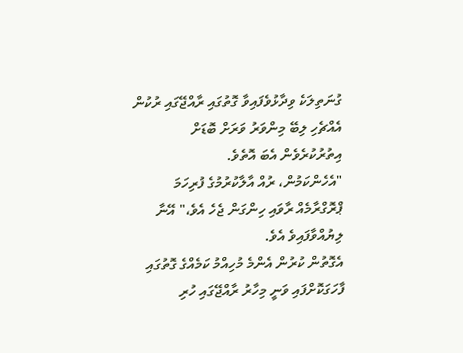ގުނަތިލަކެ ވިދާޅުވެފައިވާ ގޮތުގައި ރާއްޖޭގައި ރުކުން އެއްޗެހި ލިބޭ މިންވަރު ވަރަށް ބޮޑަށް އިތުރުކުރެވެން އެބަ އޮތެވެ.
"އެހެންކަމުން، ރުއް އާލާކުރުމުގެ ފުރިހަމަ ޕްރޮގްރާމެއް ރާވައި ހިންގަން ޖެހެ އެވެ،" އޭނާ ލިޔުއްވާފައިވެ އެވެ.
އެގޮތުން ކުރުން އެންމެ މުހިއްމު ކަމެއްގެ ގޮތުގައި ފާހަގަކޮށްފައި ވަނީ މިހާރު ރާއްޖޭގައި ހުރި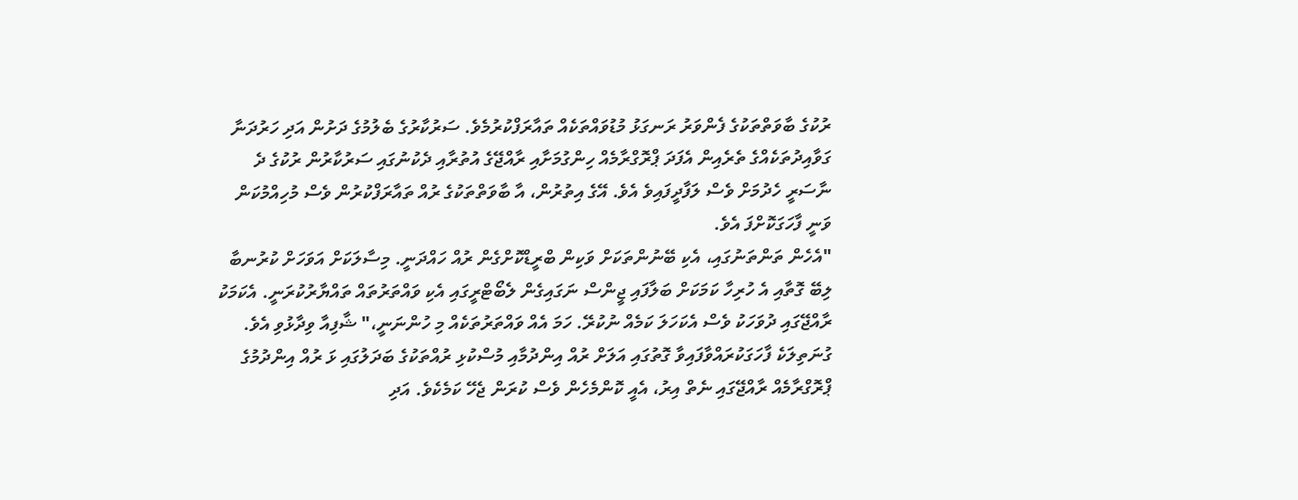ރުކުގެ ބާވަތްތަކުގެ ފެންވަރު ރަނގަޅު މުޑުވައްތަކެއް ތައާރަފްކުރުމެވެ. ސަރުކާރުގެ ބެލުމުގެ ދަށުން އަދި ހަރުދަނާ ގަވާއިދުތަކެއްގެ ތެރެއިން އެފަދަ ޕްރޮގްރާމެއް ހިންގުމަށާއި ރާއްޖޭގެ އުތުރާއި ދެކުނުގައި ސަރުކާރުން ރުކުގެ ދެ ނާސަރީ ހެދުމަށް ވެސް ލަފާދީފައިވެ އެވެ. އޭގެ އިތުރުން، އާ ބާވަތްތަކުގެ ރުއް ތައާރަފްކުރުން ވެސް މުހިއްމުކަން ވަނީ ފާހަގަކޮށްފަ އެވެ.
"އެހެން ތަންތަނުގައި، އެކި ބޭނުންތަކަށް ވަކިން ބްރީޑްކޮށްގެން ރުއް ހައްދަނީ. މިސާލަކަށް އަވަހަށް ކުރުނބާ ލިބޭ ގޮތާއި އެ ހުރިހާ ކަމަކަށް ބަލާފައި ޖީންސް ނަގައިގެން ލެބޯޓްރީގައި އެކި ވައްތަރުތައް ތައްޔާރުކުރަނީ. އެކަމަކު ރާއްޖޭގައި ދުވަހަކު ވެސް އެކަހަލަ ކަމެއް ނުކުރޭ. ހަމަ އެއް ވައްތަރުތަކެއް މި ހުންނަނީ،" ޝާފިއާ ވިދާޅުވި އެވެ.
ގުނަތިލަކެ ފާހަގަކުރައްވާފައިވާ ގޮތުގައި އަލަށް ރުއް އިންދުމާއި މުސްކުޅި ރުއްތަކުގެ ބަދަލުގައި ޅަ ރުއް އިންދުމުގެ ޕްރޮގްރާމެއް ރާއްޖޭގައި ނެތް އިރު، އެއީ ކޮންމެހެން ވެސް ކުރަން ޖެހޭ ކަމެކެވެ. އަދި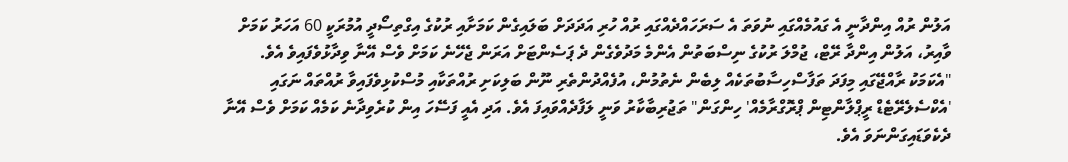އަލުން ރުއް އިންދާނީ އެ ގައުމެއްގައި ނުވަތަ އެ ސަރަހައްދެއްގައި ރުއް ހުރި އަދަދަށް ބަލައިގެން ކަމަށާއި ރުކުގެ އިގްތިސޯދީ އުމުރަކީ 60 އަހަރު ކަމަށް ވާއިރު، އަލުން އިންދާ ރޭޓް، ޖުމްލަ ރުކުގެ ނިސްބަތުން އެންމެ މަދުވެގެން ދެ ޕަސެންޓަށް އަރަން ޖެހޭނެ ކަމަށް ވެސް އޭނާ ވިދާޅުވެފައިވެ އެވެ.
"އެކަމަކު ރާއްޖޭގައި މިފަދަ ތަފާސްހިސާބުތަކެއް ލިބެން ނެތުމުން، އުފެއްދުންތެރި ނޫން ބަލިކަށި ރުއްތަކާއި މުސްކުޅިވެފައިވާ ރުއްތައް ނަގައި 'އެކްސެލެރޭޓެޑް ރީޕްލާންޓިން ޕްރޮގްރާމެއް' ހިންގަން" ތަޖުރިބާކާރު ވަނީ ލަފާދެއްވައިފަ އެވެ. އަދި އެއީ ފަސޭހަ އިން ކުރެވިދާނެ ކަމެއް ކަމަށް ވެސް އޭނާ ދެކެވަޑައިގަންނަވަ އެވެ.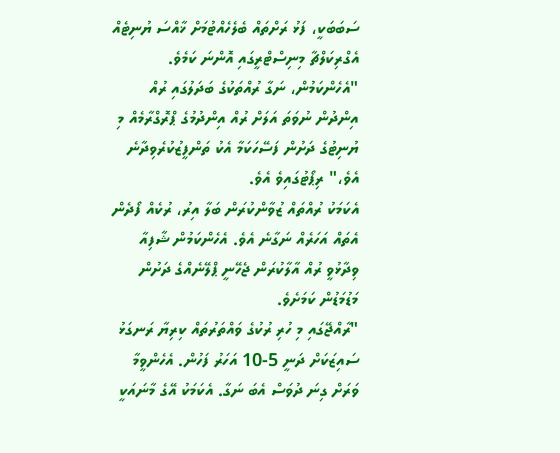ސަބަބަކީ، ފަޅު ރަށްތައް ބެލެހެއްޓުމަށް ޚާއްސަ ޔުނިޓެއް އެގްރިކަލްޗާ މިނިސްޓްރީގައި އޮންނަ ކަމެވެ.
"އެހެންކަމުން، ނަގާ ރުއްތަކުގެ ބަދަލުގައި ރުއް އިންދުން ނުވަތަ އަލަށް ރުއް އިންދުމުގެ ޕްރޮގްރާމެއް މި ޔުނިޓުގެ ދަށުން ފަސޭހަކަމާ އެކު ތަންފީޒުކުރެވިދާނެ އެވެ،" ރިޕޯޓުގައިވެ އެވެ.
އެކަމަކު ރުއްތައް ޒުވާންކުރަން ބަލާ އިރު، ރުކެއް ފޯދެން އެތައް އަހަރެއް ނަގާނެ އެވެ. އެހެންކަމުން ޝާފިއާ ވިދާޅުވީ ރުއް އާލާކުރަން ޖެހޭނީ ޕްލޭނެއްގެ ދަށުން މަޑުމަޑުން ކަމަށެވެ.
"ރާއްޖޭގައި މި ހުރި ރުކުގެ ވައްތަރުތައް ކިރިޔާ ރަނގަޅު ސައިޒަކަށް ދަނީ 5-10 އަހަރު ފަހުން. އެހެންވީމާ ވަރަށް ގިނަ ދުވަސް އެބަ ނަގާ. އެކަމަކު އޭގެ މާނައަކީ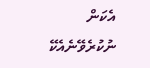އެކަން ނުކުރެވޭނެއެކޭ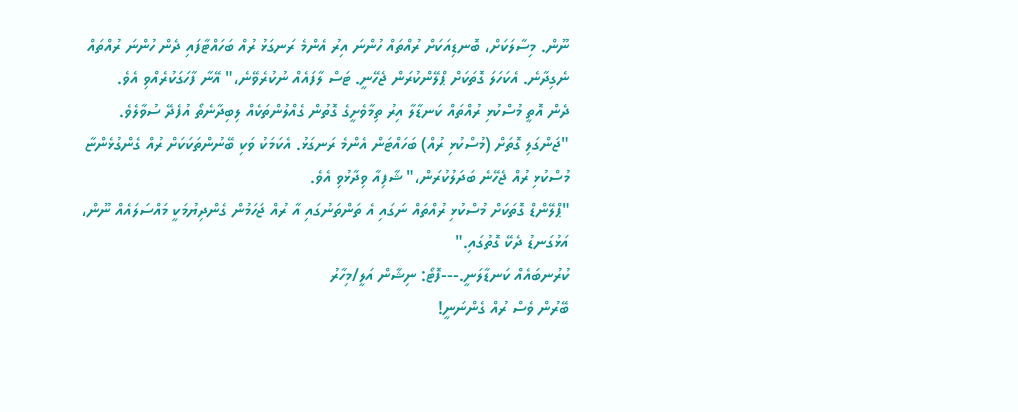ނޫން. މިސާލަކަށް، ބޮނޑިއަކަށް ރުއްތައް ހުންނަ އިރު އެންމެ ރަނގަޅު ރުއް ބަހައްޓާފައި ދެން ހުންނަ ރުއްތައް ނެގިދާނެ. އެކަހަލަ ގޮތަކަށް ޕްލޭންކުރަން ޖެހޭނީ. ޓަސް ލާފައެއް ނުކުރެވޭނެ،" އޭނާ ފާހަގަކުރެއްވި އެވެ.
ދެން އޮތީ މުސްކުޅި ރުއްތައް ކަނޑާލާ އިރު ތިމާވެށީގެ ގޮތުން ގެއްލުންތަކެއް ލިބިދާނެތޯ އުފެދޭ ސުވާލެވެ.
"ޖަންގަލި ގޮތަށް (މުސްކުޅި ރުއް) ބަހައްޓަން އެންމެ ރަނގަޅު. އެކަމަކު ވަކި ބޭނުންތަކަކަށް ރުއް ގެންގުޅެންޏާ މުސްކުޅި ރުއް ޖެހޭނެ ބަދަލުކުރަން،" ޝާފިއާ ވިދާޅުވި އެވެ.
"ޕްލޭންޑް ގޮތަކަށް މުސްކުޅި ރުއްތައް ނަގައި އެ ތަންތަނުގައި އާ ރުއް ޖަހަމުން ގެންދިޔުމަކީ މައްސަލައެއް ނޫން، އަޅުގަނޑު ދެކޭ ގޮތުގައި."
ކުރުނބައެއް ކަނޑާލަނީ.---ފޮޓޯ: ނިޝާން އަލީ/މިހާރު
ބޭރުން ވެސް ރުއް ގެންނަނީ!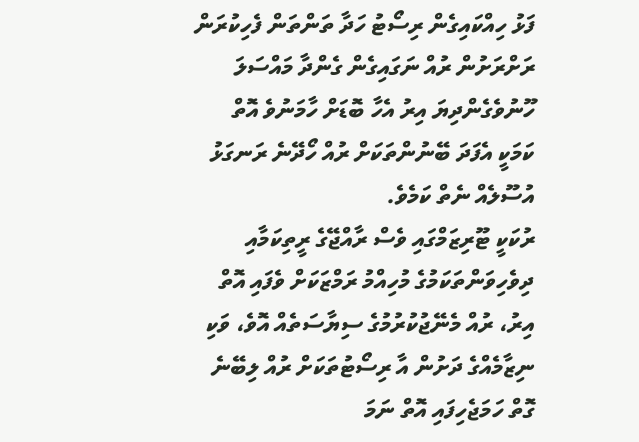ފަޅު ހިއްކައިގެން ރިސޯޓު ހަދާ ތަންތަން ފެހިކުރަން ރަށްރަށުން ރުއް ނަގައިގެން ގެންދާ މައްސަލަ ހޫނުވެގެންދިޔަ އިރު އެހާ ބޮޑަށް ހާމަނުވެ އޮތް ކަމަކީ އެފަދަ ބޭނުންތަކަށް ރުއް ހޯދޭނެ ރަނގަޅު އުސޫލެއް ނެތް ކަމެވެ.
ރުކަކީ ޓޫރިޒަމްގައި ވެސް ރާއްޖޭގެ ރީތިކަމާއި ދިވެހިވަންތަކަމުގެ މުހިއްމު ރަމްޒަކަށް ވެފައި އޮތް އިރު، ރުއް މެނޭޖުކުރުމުގެ ސިޔާސަތެއް އޮވެ، ވަކި ނިޒާމެއްގެ ދަށުން އާ ރިސޯޓުތަކަށް ރުއް ލިބޭނެ ގޮތް ހަމަޖެހިފައި އޮތް ނަމަ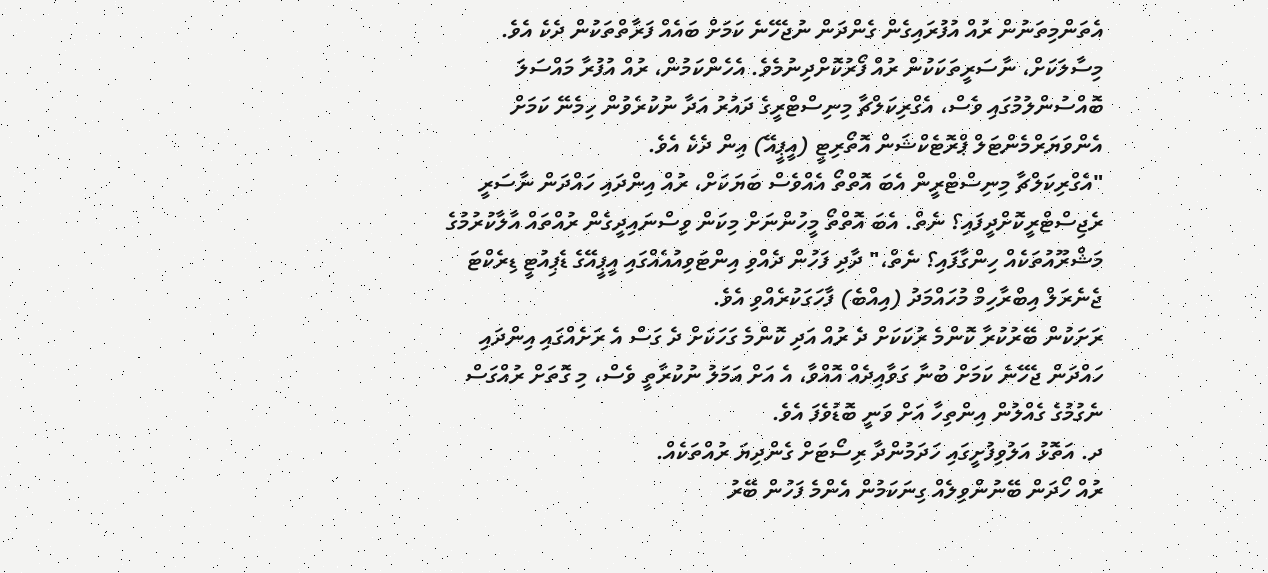އެތަންމިތަނުން ރުއް އުފުރައިގެން ގެންދަން ނުޖެހޭނެ ކަމަށް ބައެއް ފަރާތްތަކުން ދެކެ އެވެ. މިސާލަކަށް، ނާސަރީތަކަކުން ރުއް ފޯރުކޮށްދިނުމެވެ. އެހެންކަމުން، ރުއް އުފުރާ މައްސަލަ ބޮއްސުންލުމުގައި ވެސް، އެގްރިކަލްޗާ މިނިސްޓްރީގެ ދައުރު އަދާ ނުކުރެވުން ހިމެނޭ ކަމަށް އެންވަޔަރްމެންޓަލް ޕްރޮޓެކްޝަން އޮތޯރިޓީ (އީޕީއޭ) އިން ދެކެ އެވެ.
"އެގްރިކަލްޗާ މިނިސްޓްރީން އެބަ އޮތްތޯ އެއްވެސް ބަޔަކަށް، ރުއް އިންދައި ހައްދަން ނާސަރީ ރެޖިސްޓްރީކޮށްދީފައި؟ ނެތް. އެބަ އޮތްތޯ މީހުންނަށް މިކަން ވިސްނައިދީގެން ރުއްތައް އާލާކުރުމުގެ މަޝްރޫއުތަކެއް ހިންގާފައި؟ ނެތް،" ދާދި ފަހުން ދެއްވި އިންޓަވިއުއެއްގައި އީޕީއޭގެ ޑެޕިއުޓީ ޑިރެކްޓަ ޖެނެރަލް އިބްރާހިމް މުހައްމަދު (އިއްބެ) ފާހަގަކުރެއްވި އެވެ.
ރަށަކުން ބޭރުކުރާ ކޮންމެ ރުކަކަށް ދެ ރުއް އަދި ކޮންމެ ގަހަކަށް ދެ ގަސް އެ ރަށެއްގައި އިންދައި ހައްދަން ޖެހޭނެ ކަމަށް ބުނާ ގަވާއިދެއް އޮއްވާ، އެ އަށް އަމަލު ނުކުރާތީ ވެސް، މި ގޮތަށް ރުއްގަސް ނެގުމުގެ ގެއްލުން އިންތިހާ އަށް ވަނީ ބޮޑުވެފަ އެވެ.
ދ. އަތޮޅު އަލުވިފުށީގައި ހަދަމުންދާ ރިސޯޓަށް ގެންދިޔަ ރުއްތަކެއް.
ރުއް ހޯދަން ބޭނުންވިލެއް ގިނަކަމުން އެންމެ ފަހުން ބޭރު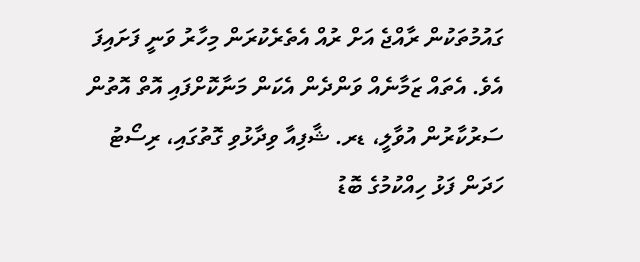ގައުމުތަކުން ރާއްޖެ އަށް ރުއް އެތެރެކުރަން މިހާރު ވަނީ ފަށައިފަ އެވެ. އެތައް ޒަމާނެއް ވަންދެން އެކަން މަނާކޮށްފައި އޮތް އޮތުން ސަރުކާރުން އުވާލީ، ޑރ. ޝާފިއާ ވިދާޅުވި ގޮތުގައި، ރިސޯޓު ހަދަން ފަޅު ހިއްކުމުގެ ބޮޑު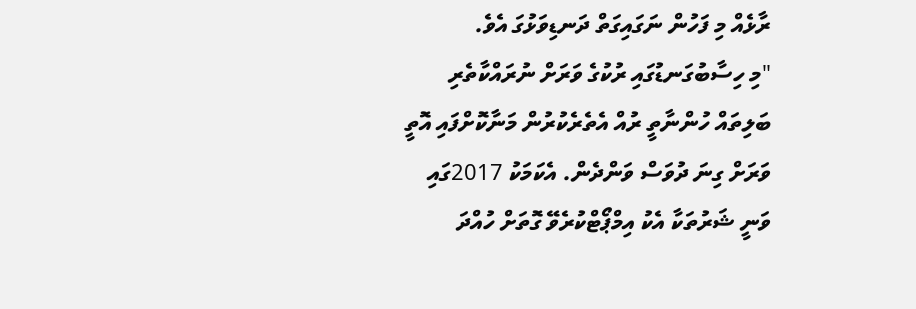ރާޅެއް މި ފަހުން ނަގައިގަތް ދަނޑިވަޅުގަ އެވެ.
"މި ހިސާބުގަނޑުގައި ރުކުގެ ވަރަށް ނުރައްކާތެރި ބަލިތައް ހުންނާތީ ރުއް އެތެރެކުރުން މަނާކޮށްފައި އޮތީ ވަރަށް ގިނަ ދުވަސް ވަންދެން. އެކަމަކު 2017ގައި ވަނީ ޝަރުތަކާ އެކު އިމްޕޯޓްކުރެވޭ ގޮތަށް ހުއްދަ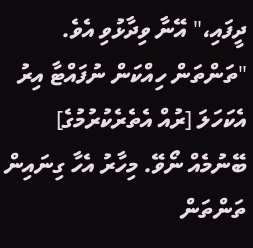ދީފައި،" އޭނާ ވިދާޅުވި އެވެ.
"ތަންތަން ހިއްކަން ނުފައްޓާ އިރު އެކަހަލަ [ރުއް އެތެރެކުރުމުގެ] ބޭނުމެއް ނޯވޭ. މިހާރު އެހާ ގިނައިން ތަންތަން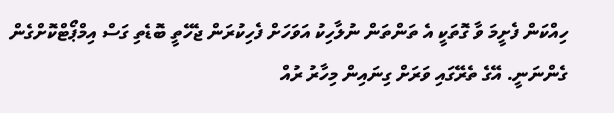ހިއްކަން ފެށީމަ ވާ ގޮތަކީ އެ ތަންތަން ނުލާހިކު އަވަހަށް ފެހިކުރަން ޖެހޭތީ ބޮޑެތި ގަސް އިމްޕޯޓްކޮށްގެން ގެންނަނީ. އޭގެ ތެރޭގައި ވަރަށް ގިނައިން މިހާރު ރުއް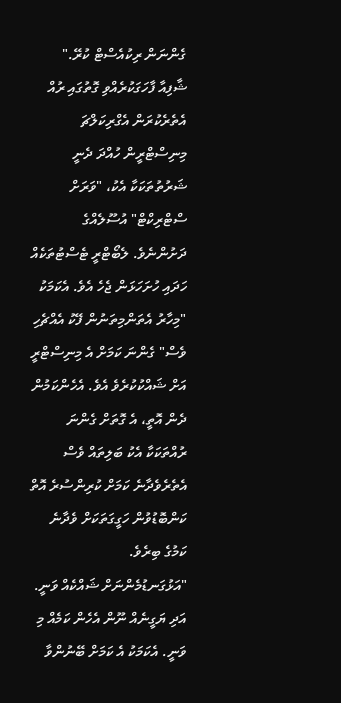ގެންނަން ރިކުއެސްޓް ކުރޭ."
ޝާފިއާ ފާހަގަކުރެއްވި ގޮތުގައި ރުއް އެތެރެކުރަން އެގްރިކަލްޗަ މިނިސްޓްރީން ހުއްދަ ދެނީ ޝަރުތުތަކަކާ އެކު، "ވަރަށް ސްޓްރިކްޓް" އުސޫލެއްގެ ދަށުންނެވެ. ލެބޯޓްރީ ޓެސްޓުތަކެއް ހަދައި ހުށަހަޅަން ޖެހެ އެވެ. އެކަމަކު "މިހާރު އެތަންމިތަނުން ފޭކު އެއްޗެހި ވެސް" ގެންނަ ކަމަށް އެ މިނިސްޓްރީ އަށް ޝައްކުކުރެވެ އެވެ. އެހެންކަމުން ދެން އޮތީ، އެ ގޮތަށް ގެންނަ ރުއްތަކަކާ އެކު ބަލިތައް ވެސް އެތެރެވެދާނެ ކަމަށް ކުރިންސުރެ އޮތް ކަންބޮޑުވުން ހަގީގަތަކަށް ވެދާނެ ކަމުގެ ބިރެވެ.
"އަޅުގަނޑުމެންނަށް ޝައްކެއް ވަނީ. އަދި ޔަގީނެއް ނޫން އެހެން ކަމެއް މި ވަނީ. އެކަމަކު އެ ކަމަށް ބޭނުންވާ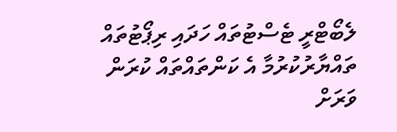ލެބޯޓްރީ ޓެސްޓުތައް ހަދައި ރިޕޯޓުތައް ތައްޔާރުކުރުމާ އެ ކަންތައްތައް ކުރަން ވަރަށް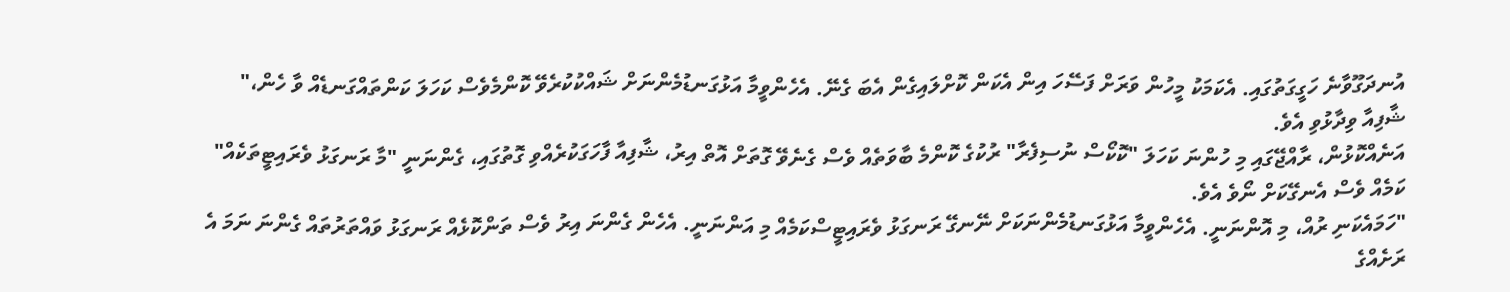އުނދަގޫވާނެ ހަގީގަތުގައި. އެކަމަކު މީހުން ވަރަށް ފަސޭހަ އިން އެކަން ކޮށްލައިގެން އެބަ ގެނޭ. އެހެންވީމާ އަޅުގަނޑުމެންނަށް ޝައްކުކުރެވޭ ކޮންމެވެސް ކަހަލަ ކަންތައްގަނޑެއް ވާ ހެން،" ޝާފިއާ ވިދާޅުވި އެވެ.
އަނެއްކޮޅުން، ރާއްޖޭގައި މި ހުންނަ ކަހަލަ "ކޮކޯސް ނުސިފެރާ" ރުކުގެ ކޮންމެ ބާވަތެއް ވެސް ގެނެވޭ ގޮތަށް އޮތް އިރު، ޝާފިއާ ފާހަގަކުރެއްވި ގޮތުގައި، ގެންނަނީ "މާ ރަނގަޅު ވެރައިޓީތަކެއް" ކަމެއް ވެސް އެނގޭކަށް ނޯވެ އެވެ.
"ހަމައެކަނި ރުއް، މި އޮންނަނީ. އެހެންވީމާ އަޅުގަނޑުމެންނަކަށް ނޭނގޭ ރަނގަޅު ވެރައިޓީސްކަމެއް މި އަންނަނީ. އެހެން ގެންނަ އިރު ވެސް ތަންކޮޅެއް ރަނގަޅު ވައްތަރުތައް ގެންނަ ނަމަ އެ ރަށެއްގެ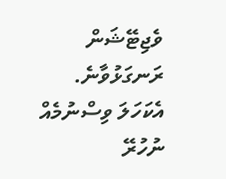ވެޖިޓޭޝަން ރަނގަޅުވާނެ. އެކަހަލަ ވިސްނުމެއް ނުހުރޭ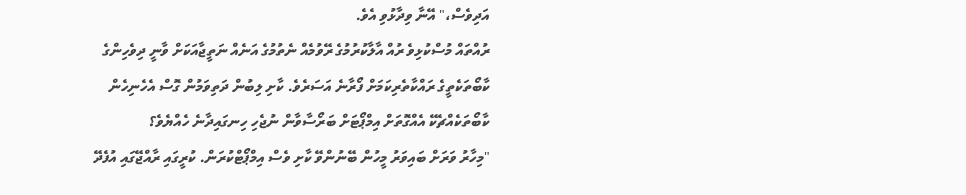އަދިވެސް،" އޭނާ ވިދާޅުވި އެވެ.
ރުއްތައް މުސްކުޅިވެ ރުއް އާލާކުރުމުގެ ރޭވުމެއް ނެތުމުގެ އަނެއް ނަތީޖާއަކަށް ވާނީ ދިވެހިންގެ ކާބޯތަކެތީގެ ރައްކާތެރިކަމަށް ފޯރާނެ އަސަރެވެ. ކާށި ލިބުން ދަތިވަމުން ގޮސް އެހެނިހެން ކާބޯތަކެއްޗެކޭ އެއްގޮތަށް އިމްޕޯޓަށް ބަރޯސާވާން ނުޖެހި ހިނގައިދާނެ ހެއްޔެވެ؟
"މިހާރު ވަރަށް ބައިވަރު މީހުން ބޭނުންވޭ ކާށި ވެސް އިމްޕޯޓްކުރަން. ކުރީގައި ރާއްޖޭގައި އުފެދޭ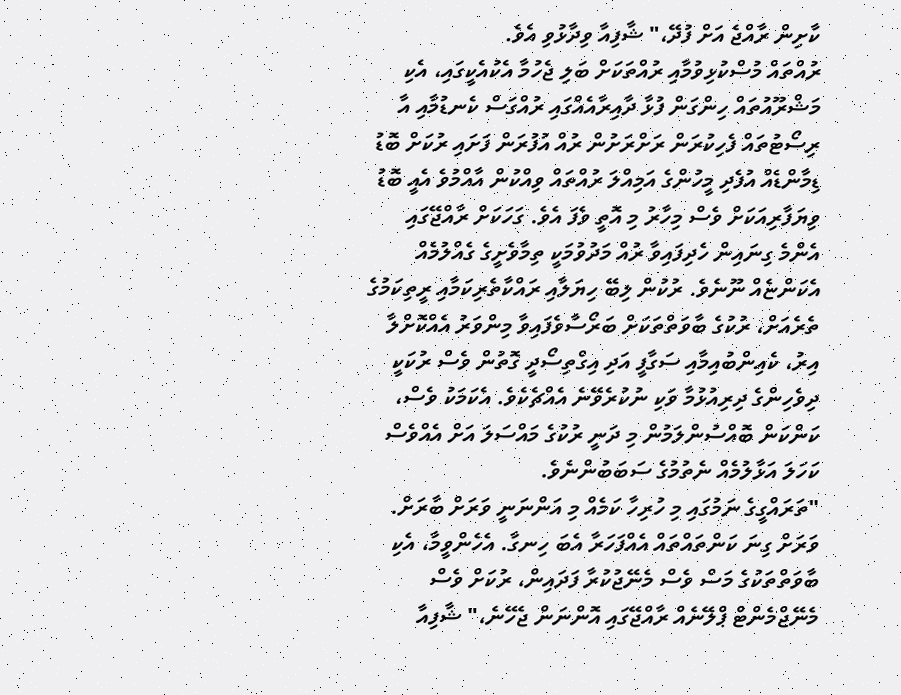ކާށިން ރާއްޖެ އަށް ފުދޭ،" ޝާފިއާ ވިދާޅުވި އެވެ.
ރުއްތައް މުސްކުޅިވުމާއި ރުއްތަކަށް ބަލި ޖެހުމާ އެކުއެކީގައި، އެކި މަޝްރޫއުތައް ހިންގަން ފުޅާ ދާއިރާއެއްގައި ރުއްގަސް ކެނޑުމާއި އާ ރިސޯޓުތައް ފެހިކުރަން ރަށްރަށުން ރުއް އުފުރަން ފަށައި ރުކަށް ބޮޑު ޑިމާންޑެއް އުފެދި މީހުންގެ އަމިއްލަ ރުއްތައް ވިއްކުން އާއްމުވެ އެއީ ބޮޑު ވިޔަފާރިއަކަށް ވެސް މިހާރު މި އޮތީ ވެފަ އެވެ. ގަހަކަށް ރާއްޖޭގައި އެންމެ ގިނައިން ހެދިފައިވާ ރުއް މަދުވުމަކީ ތިމާވެށީގެ ގެއްލުމެއް އެކަންޏެއް ނޫނެވެ. ރުކުން ލިބޭ ހިޔަލާއި ރައްކާތެރިކަމާއި ރީތިކަމުގެ ތެރެއަށް، ރުކުގެ ބާވަތްތަކަށް ބަރޯސާވެފައިވާ މިންވަރު އެއްކޮށްލާ އިރު، ކެއިންބުއިމާއި ސަގާފީ އަދި އިގްތިސޯދީ ގޮތުން ވެސް ރުކަކީ ދިވެހިންގެ ދިރިއުޅުމާ ވަކި ނުކުރެވޭނެ އެއްޗެކެވެ. އެކަމަކު ވެސް، ކަންކަން ބޮއްސުންލަމުން މި ދަނީ ރުކުގެ މައްސަލަ އަށް އެއްވެސް ކަހަލަ އަޅާލުމެއް ނެތުމުގެ ސަބަބުންނެވެ.
"ތަރައްގީގެ ނަމުގައި މި ހުރިހާ ކަމެއް މި އަންނަނީ ވަރަށް ބާރަށް. ވަރަށް ގިނަ ކަންތައްތައް އެއްފަހަރާ އެބަ ހިނގާ. އެހެންވީމާ، އެކި ބާވަތްތަކުގެ މަސް ވެސް މެނޭޖުކުރާ ފަދައިން، ރުކަށް ވެސް މެނޭޖްމެންޓް ޕްލޭނެއް ރާއްޖޭގައި އޮންނަން ޖެހޭނެ،" ޝާފިއާ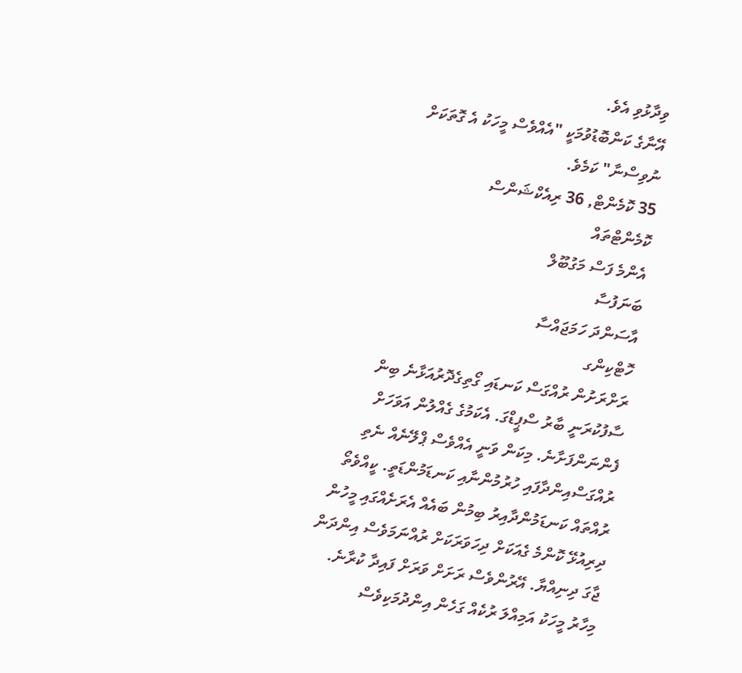ވިދާޅުވި އެވެ.
އޭނާގެ ކަންބޮޑުވުމަކީ "އެއްވެސް މީހަކު އެ ގޮތަކަށް ނުވިސްނާ" ކަމެވެ.
35 ކޮމެންޓް, 36 ރިއެކްޝަންސް
ކޮމެންޓްތައް
އެންމެ ފަސް މަގުބޫލް
ބަނަފުސާ
އާސަންދަ ހަމަޖައްސާ
ހޮޓްކިންގ
ރަށްރަށުން ރުއްގަސް ކަނޑައި ގޯތިގެދޮރުއަޅާނެ ބިން ސާފުކުރަނީ ބާރު ސްޕީޑްގަ. އެކަމުގެ ގެއްލުން އަވަހަށް ފެންނަންފަށާނެ. މިކަން ވަނީ އެއްވެސް ޕްލޭނެއް ނެތި ރުއްގަސްއިންދާފައި ހުރުމުންނާއި ކަނޑަމުންޑަތީ. ކީއްވެތޯ ރުއްތައް ކަނޑަމުންދާއިރު ބިމުން ބައެއް އެރަށެއްގައި މީހުން ދިރިއުޅޭ ކޮންމެ ގެއަކަށް ދިހަވަރަކަށް ރުއްނަމަވެސް އިންދަން ޖާގަ ދިނިއްޔާ. އޭރުންވެސް ރަށަށް ވަރަށް ފައިދާ ކުރާނެ. މިހާރު މީހަކު އަމިއްލަ ރުކެއް ގަހެން އިންދުމަކިވެސް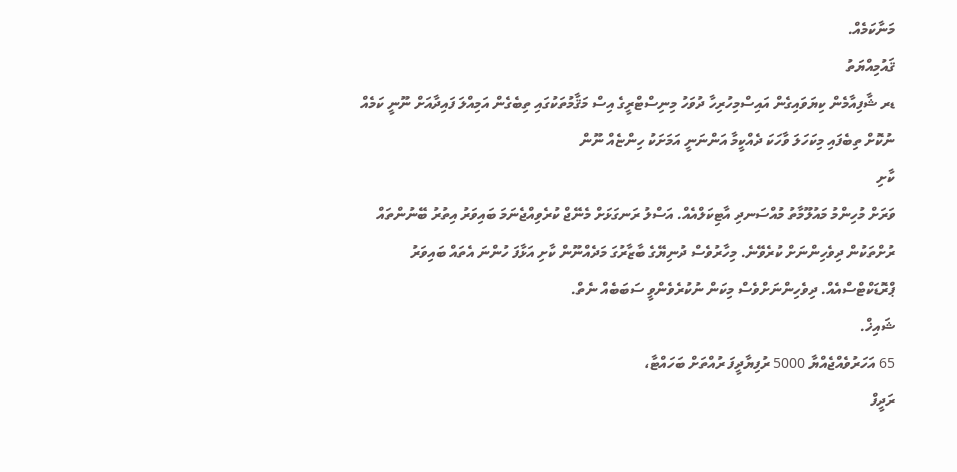މަނާކަމެއް.
ޤައުމިއްޔަތު
ޑރ ޝާފިއާމެން ކިޔަވައިގެން އައިސްމިހުރިހާ ދުވަހު މިނިސްޓްރީގެ އިސް މަޤާމުތަކުގައި ތިބެގެން އަމިއްލަ ފައިދާއަށް ނޫނީ ކަމެއް ނުކޮށް ތިބެފައި މިކަހަލަ ވާހަކަ ދެއްކީމާ އަންނަނީ އަމަށަކު ހިންޏެއް ނޫން
ކާށި
ވަރަށް މުހިންމު މައުލޫމާތު މުއްސަނދި އާޓިކަލްއެއް. އަސްލު ރަނގަޅަށް މެނޭޖް ކުރެވިއްޖެނަމަ ބައިވަރު އިތުރު ބޭނުންތައް ރުށްތަކުން ދިވެހިންނަށް ކުރެވޭނެ. މިހާރުވެސް ދުނިޔޭގެ ބާޒާރުގަ މަދެއްނޫން ކާށި އަޅާފަ ހުންނަ އެތައް ބައިވަރު ޕްރޮޑަކްޓްސްއެއް. ދިވެހިންނަށްވެސް މިކަން ނުކުރެވެންވީ ސަބަބެއް ނެތް.
ޝައިޚް.
65 އަހަރުވެއްޖެއްޔާ 5000 ރުފިޔާދީފަ ރުއްތަށް ބަހައްޓާ،
ރަދީފް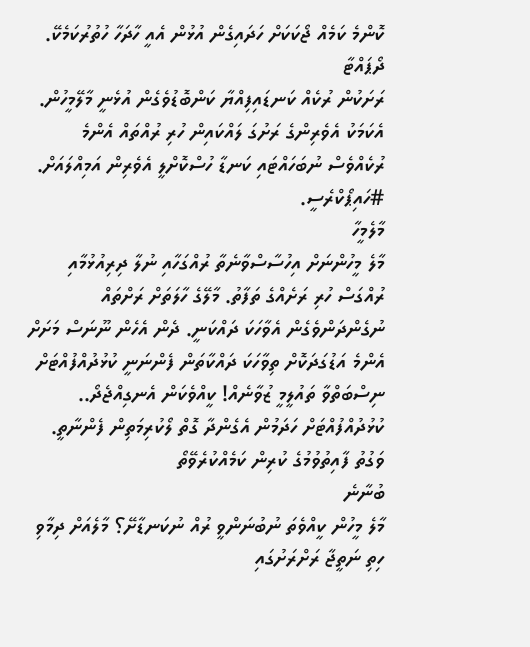ކޮންމެ ކަމެއް ޖޯކަކަށް ހަދައިގެން އުޅުން އެއީ ހާދަހާ ހުތުރުކަމެކޭ.
ދޯޕައްޓާ
ރަށަކުން ރުކެއް ކަނޑައިފިއްޔާ ކަންބޮޑުވެގެން އުޅެނީ މާލޭމީހުން. އެކަމަކު އެވެރިންގެ ރަށުގަ ލައްކައިން ހުރި ރުއްތައް އެންމެ ރުކެއްވެސް ނުބަހައްޓައި ކަނޑާ ހުސްކޮށްލީ އެވެރިން އަމިއްލައަށް. #ހައިޕޯކްރެސީ.
މާލެމީހާ
މާލެ މީހުންނަށް އިހުސާސްވާނެތާ ރުއްގަހާއި ނުލާ ދިރިއުޅުމާއި ރުއްގަސް ހުރި ރަށެއްގެ ތަފާތު. މާލޭގެ ހާލަތަށް ރަށްތައް ނުގެންދަންވެގެން އެވާހަކަ ދައްކަނީ. ދެން އެހެން ނޫނަސް މަށަށް އެންމެ އަޑުގަދަކޮށް ތިވާހަކަ ދައްކާތަން ފެންނަނީ ކުޅުދުއްފުއްޓަށް ނިސްބަތްވާ ތައުލީމީ ޒުވާނެއް! ކީއްވެކަން އެނގިއްޖެދޯ.. ކުޅުދުއްފުއްޓަށް ހަދަމުން އެގެންދާ ގޮތް ލޯކުރިމަތިން ފެންނާތީ. ވަގުތު ފާއިތުވުމުގެ ކުރިން ކަމެއްކުރެވޭތޯ
ބުނާނެ
މާލެ މީހުން ކީއްވެތަ ނުބުނަންވީ ރުއް ނުކަނޑާށޭ؟ މާލެއަށް ދިމާވި ހިތި ނަތީޖާ ރަށްރަށުގައި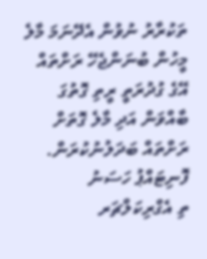ތަކުރާރު ނުވުން އެދޭނަމަ މާލެ މީހުން ބުނަންޖެހޭ ރަށްތައް އޭގެ ގުދުރަތީ ރީތި ގޮތުގަ ބާއްވަން އަދި މާލެ ގޮތަށް ރަށްތައް ބަދަލުނުކުރަން.
ފޮނިޓައްޕު ހަސަނު
ތި އެގްރިކަލްޗަރ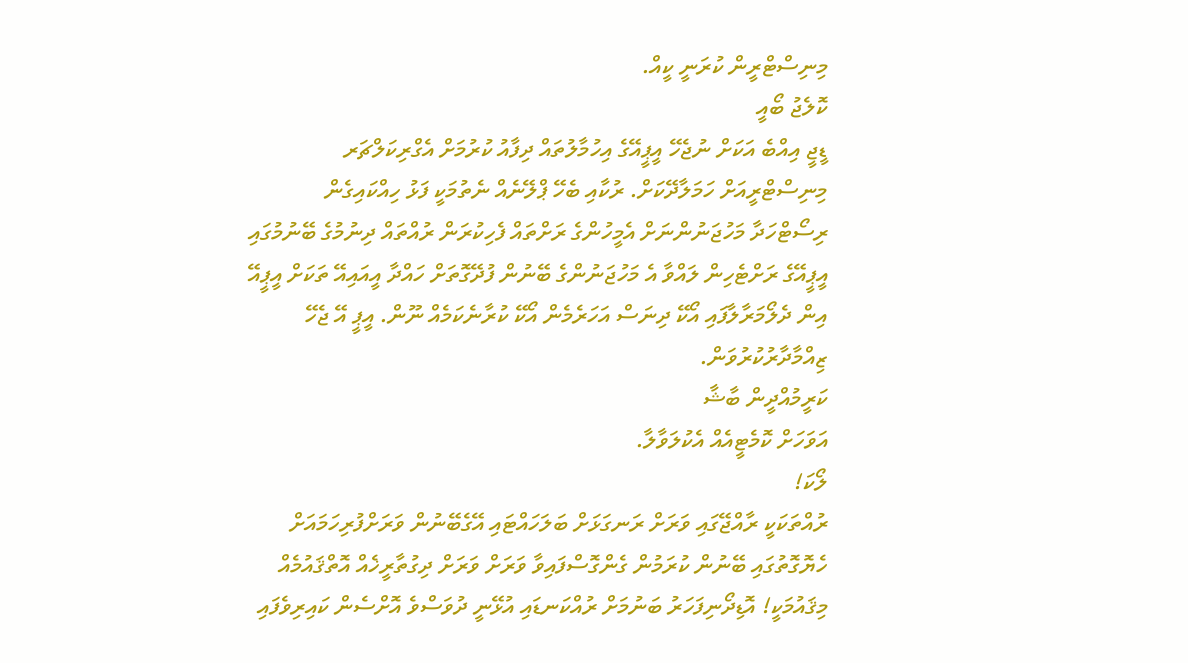މިނިސްޓްރީން ކުރަނީ ކީއް.
ކޮލެޖު ބޯއީ
ޑީޖީ އިއްބެ އަކަށް ނުޖެހޭ އީޕީއޭގެ އިހުމާލުތައް ދިފާއު ކުރުމަށް އެގްރިކަލްޗަރ މިނިސްޓްރީއަށް ހަމަލާދޭކަށް. ރުކާއި ބެހޭ ޕްލޭނެއް ނެތުމަކީ ފަޅު ހިއްކައިގެން ރިސޯޓްހަދާ މަހުޖަނުންނަށް އެމީހުންގެ ރަށްތައް ފެހިކުރަން ރުއްތައް ދިނުމުގެ ބޭނުމުގައި އީޕީއޭގެ ރަށްޓެހިން ލައްވާ އެ މަހުޖަނުންގެ ބޭނުން ފުދޭގޮތަށް ހައްދާ އީއައިއޭ ތަކަށް އީޕީއޭ އިން ދެލޯމަރާލާފައި އޯކޭ ދިނަސް އަހަރެމެން އޯކޭ ކުރާނެކަމެއް ނޫން. އީޕީ އޭ ޖެހޭ ޒިއްމާދާރުކުރުވަން.
ކަރީމުއްދީން ބާޝާ
އަވަހަށް ކޮމެޓީއެއް އެކުލަވާލާ.
ލޯކަ!
ރުއްތަކަކީ ރާއްޖޭގައި ވަރަށް ރަނގަޅަށް ބަލަހައްޓައި އޭގެބޭނުން ވަރަށްފުރިހަމައަށް ހެޔޮގޮތުގައި ބޭނުން ކުރަމުން ގެންގޮސްފައިވާ ވަރަށް ވަރަށް ދިގުތާރީޚެއް އޮތްޤައުމެއް މިޤައުމަކީ! އޮޑިދޯނިފަހަރު ބަނުމަށް ރުއްކަނޑައި އުޅޭނީ ދުވަސްވެ އޮށްސެން ކައިރިވެފައި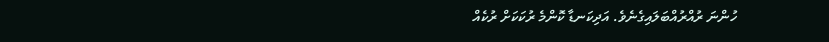ހުންނަ ރުއްރުއްބަލައިގެނެވެ. އަދިކަނޑާ ކޮންމެ ރުކަކަށް ރުކެއް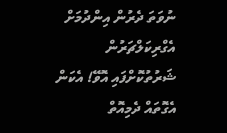ނުވަތަ ދެރުން އިންދުމަށް އެގްރިކަލްޗަރުން ޝަރުތުކޮށްފައި އޮވޭ! އެކަން އެގޮތައް ދެމިއޮތް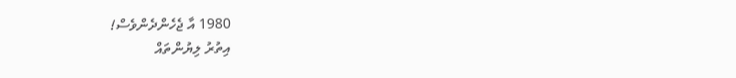1980 އާ ޖެހެންދެންވެސް!
އިތުރު ލިޔުންތައް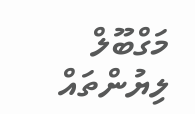މަގްބޫލް ލިޔުންތައް